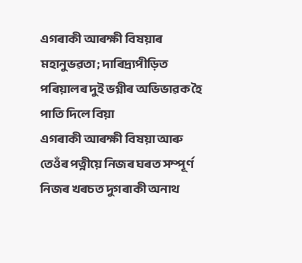এগৰাকী আৰক্ষী বিষয়াৰ মহানুভৱতা; দাৰিদ্ৰ্যপীড়িত পৰিয়ালৰ দুই ভগ্নীৰ অভিভাৱক হৈ পাতি দিলে বিয়া
এগৰাকী আৰক্ষী বিষয়া আৰু তেওঁৰ পত্নীয়ে নিজৰ ঘৰত সম্পূৰ্ণ নিজৰ খৰচত দুগৰাকী অনাথ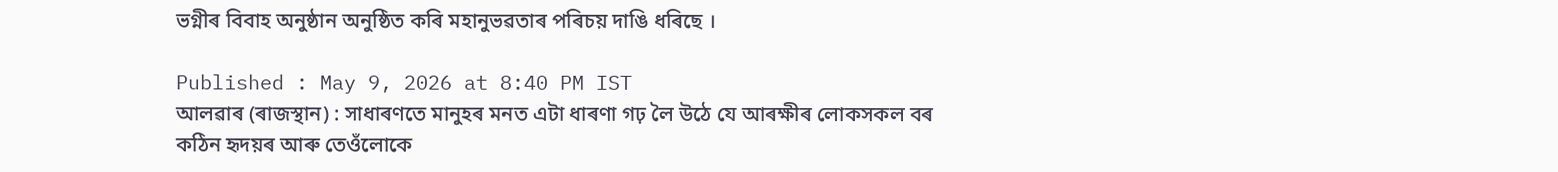ভগ্নীৰ বিবাহ অনুষ্ঠান অনুষ্ঠিত কৰি মহানুভৱতাৰ পৰিচয় দাঙি ধৰিছে ।

Published : May 9, 2026 at 8:40 PM IST
আলৱাৰ (ৰাজস্থান) : সাধাৰণতে মানুহৰ মনত এটা ধাৰণা গঢ় লৈ উঠে যে আৰক্ষীৰ লোকসকল বৰ কঠিন হৃদয়ৰ আৰু তেওঁলোকে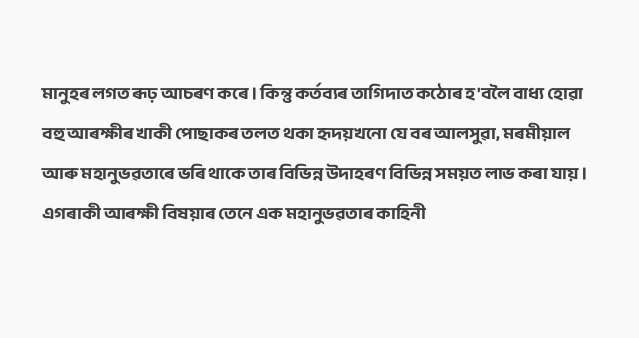মানুহৰ লগত ৰূঢ় আচৰণ কৰে । কিন্তু কৰ্তব্যৰ তাগিদাত কঠোৰ হ'বলৈ বাধ্য হোৱা বহু আৰক্ষীৰ খাকী পোছাকৰ তলত থকা হৃদয়খনো যে বৰ আলসুৱা, মৰমীয়াল আৰু মহানুভৱতাৰে ভৰি থাকে তাৰ বিভিন্ন উদাহৰণ বিভিন্ন সময়ত লাভ কৰা যায় । এগৰাকী আৰক্ষী বিষয়াৰ তেনে এক মহানুভৱতাৰ কাহিনী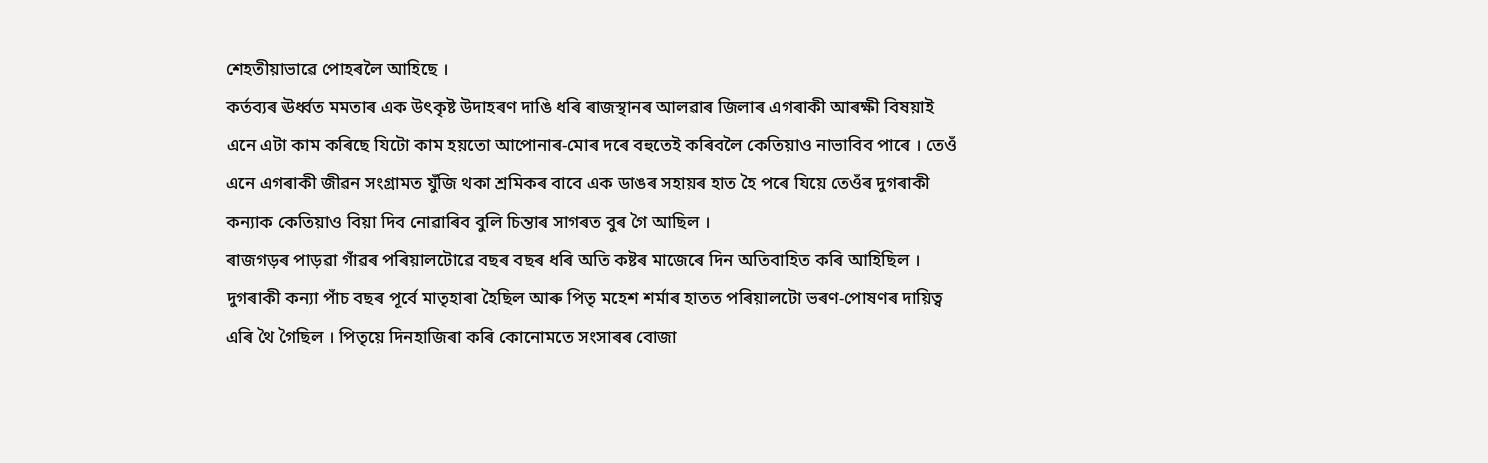শেহতীয়াভাৱে পোহৰলৈ আহিছে ।
কৰ্তব্যৰ ঊৰ্ধ্বত মমতাৰ এক উৎকৃষ্ট উদাহৰণ দাঙি ধৰি ৰাজস্থানৰ আলৱাৰ জিলাৰ এগৰাকী আৰক্ষী বিষয়াই এনে এটা কাম কৰিছে যিটো কাম হয়তো আপোনাৰ-মোৰ দৰে বহুতেই কৰিবলৈ কেতিয়াও নাভাবিব পাৰে । তেওঁ এনে এগৰাকী জীৱন সংগ্ৰামত যুঁজি থকা শ্ৰমিকৰ বাবে এক ডাঙৰ সহায়ৰ হাত হৈ পৰে যিয়ে তেওঁৰ দুগৰাকী কন্যাক কেতিয়াও বিয়া দিব নোৱাৰিব বুলি চিন্তাৰ সাগৰত বুৰ গৈ আছিল ।
ৰাজগড়ৰ পাড়ৱা গাঁৱৰ পৰিয়ালটোৱে বছৰ বছৰ ধৰি অতি কষ্টৰ মাজেৰে দিন অতিবাহিত কৰি আহিছিল । দুগৰাকী কন্যা পাঁচ বছৰ পূৰ্বে মাতৃহাৰা হৈছিল আৰু পিতৃ মহেশ শৰ্মাৰ হাতত পৰিয়ালটো ভৰণ-পোষণৰ দায়িত্ব এৰি থৈ গৈছিল । পিতৃয়ে দিনহাজিৰা কৰি কোনোমতে সংসাৰৰ বোজা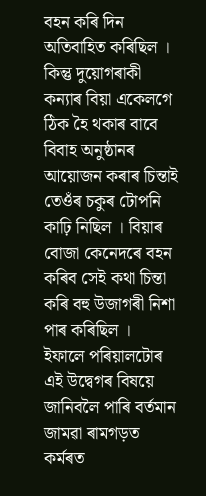বহন কৰি দিন অতিবাহিত কৰিছিল । কিন্তু দুয়োগৰাকী কন্যাৰ বিয়া একেলগে ঠিক হৈ থকাৰ বাবে বিবাহ অনুষ্ঠানৰ আয়োজন কৰাৰ চিন্তাই তেওঁৰ চকুৰ টোপনি কাঢ়ি নিছিল । বিয়াৰ বোজা কেনেদৰে বহন কৰিব সেই কথা চিন্তা কৰি বহু উজাগৰী নিশা পাৰ কৰিছিল ।
ইফালে পৰিয়ালটোৰ এই উদ্বেগৰ বিষয়ে জানিবলৈ পাৰি বৰ্তমান জামৱা ৰামগড়ত কৰ্মৰত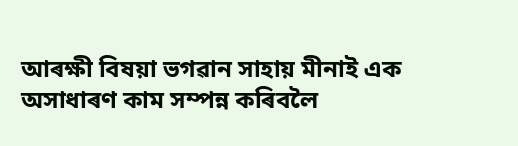আৰক্ষী বিষয়া ভগৱান সাহায় মীনাই এক অসাধাৰণ কাম সম্পন্ন কৰিবলৈ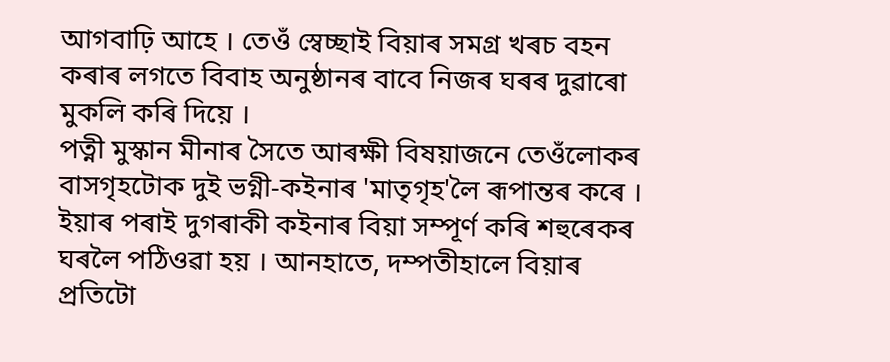আগবাঢ়ি আহে । তেওঁ স্বেচ্ছাই বিয়াৰ সমগ্ৰ খৰচ বহন কৰাৰ লগতে বিবাহ অনুষ্ঠানৰ বাবে নিজৰ ঘৰৰ দুৱাৰো মুকলি কৰি দিয়ে ।
পত্নী মুস্কান মীনাৰ সৈতে আৰক্ষী বিষয়াজনে তেওঁলোকৰ বাসগৃহটোক দুই ভগ্নী-কইনাৰ 'মাতৃগৃহ'লৈ ৰূপান্তৰ কৰে । ইয়াৰ পৰাই দুগৰাকী কইনাৰ বিয়া সম্পূৰ্ণ কৰি শহুৰেকৰ ঘৰলৈ পঠিওৱা হয় । আনহাতে, দম্পতীহালে বিয়াৰ প্ৰতিটো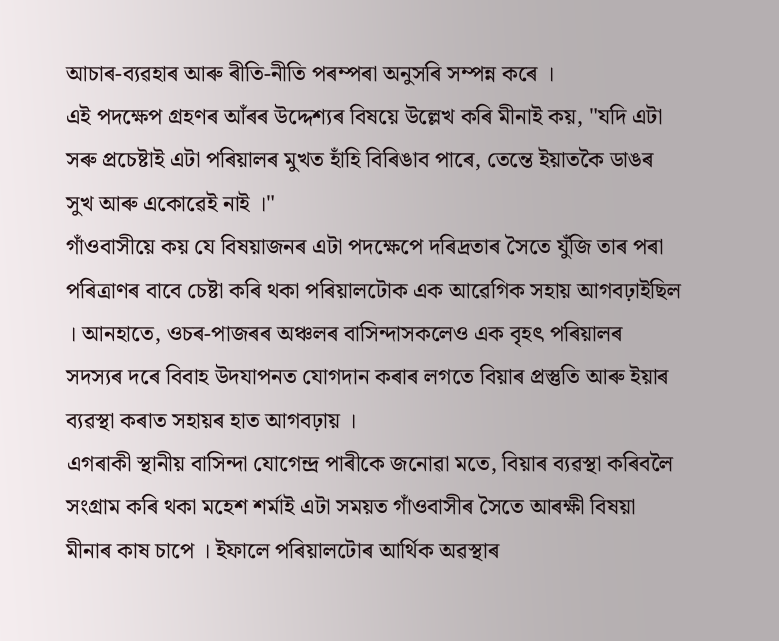আচাৰ-ব্যৱহাৰ আৰু ৰীতি-নীতি পৰম্পৰা অনুসৰি সম্পন্ন কৰে ।
এই পদক্ষেপ গ্ৰহণৰ আঁৰৰ উদ্দেশ্যৰ বিষয়ে উল্লেখ কৰি মীনাই কয়, "যদি এটা সৰু প্ৰচেষ্টাই এটা পৰিয়ালৰ মুখত হাঁহি বিৰিঙাব পাৰে, তেন্তে ইয়াতকৈ ডাঙৰ সুখ আৰু একোৱেই নাই ।"
গাঁওবাসীয়ে কয় যে বিষয়াজনৰ এটা পদক্ষেপে দৰিদ্ৰতাৰ সৈতে যুঁজি তাৰ পৰা পৰিত্ৰাণৰ বাবে চেষ্টা কৰি থকা পৰিয়ালটোক এক আৱেগিক সহায় আগবঢ়াইছিল । আনহাতে, ওচৰ-পাজৰৰ অঞ্চলৰ বাসিন্দাসকলেও এক বৃহৎ পৰিয়ালৰ সদস্যৰ দৰে বিবাহ উদযাপনত যোগদান কৰাৰ লগতে বিয়াৰ প্ৰস্তুতি আৰু ইয়াৰ ব্যৱস্থা কৰাত সহায়ৰ হাত আগবঢ়ায় ।
এগৰাকী স্থানীয় বাসিন্দা যোগেন্দ্ৰ পাৰীকে জনোৱা মতে, বিয়াৰ ব্যৱস্থা কৰিবলৈ সংগ্ৰাম কৰি থকা মহেশ শৰ্মাই এটা সময়ত গাঁওবাসীৰ সৈতে আৰক্ষী বিষয়া মীনাৰ কাষ চাপে । ইফালে পৰিয়ালটোৰ আৰ্থিক অৱস্থাৰ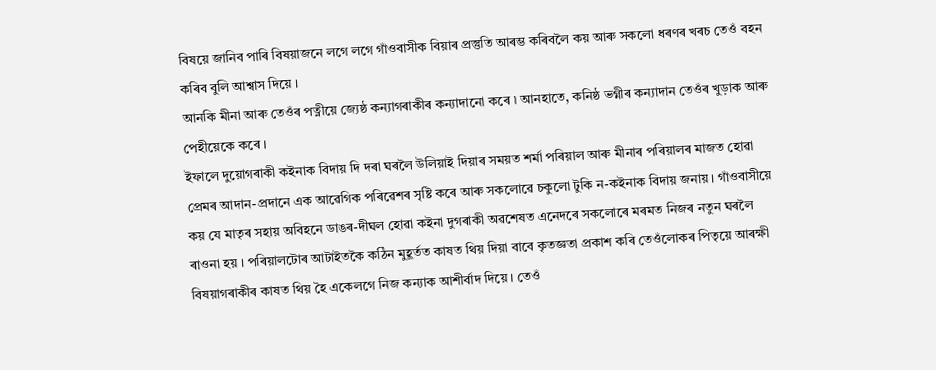বিষয়ে জানিব পাৰি বিষয়াজনে লগে লগে গাঁওবাসীক বিয়াৰ প্ৰস্তুতি আৰম্ভ কৰিবলৈ কয় আৰু সকলো ধৰণৰ খৰচ তেওঁ বহন কৰিব বুলি আশ্বাস দিয়ে ।
আনকি মীনা আৰু তেওঁৰ পত্নীয়ে জ্যেষ্ঠ কন্যাগৰাকীৰ কন্যাদানো কৰে ৷ আনহাতে, কনিষ্ঠ ভগ্নীৰ কন্যাদান তেওঁৰ খুড়াক আৰু পেহীয়েকে কৰে ।
ইফালে দুয়োগৰাকী কইনাক বিদায় দি দৰা ঘৰলৈ উলিয়াই দিয়াৰ সময়ত শৰ্মা পৰিয়াল আৰু মীনাৰ পৰিয়ালৰ মাজত হোৱা প্ৰেমৰ আদান-প্ৰদানে এক আৱেগিক পৰিৱেশৰ সৃষ্টি কৰে আৰু সকলোৱে চকুলো টুকি ন-কইনাক বিদায় জনায় । গাঁওবাসীয়ে কয় যে মাতৃৰ সহায় অবিহনে ডাঙৰ-দীঘল হোৱা কইনা দুগৰাকী অৱশেষত এনেদৰে সকলোৰে মৰমত নিজৰ নতুন ঘৰলৈ ৰাওনা হয় । পৰিয়ালটোৰ আটাইতকৈ কঠিন মুহূৰ্তত কাষত থিয় দিয়া বাবে কৃতজ্ঞতা প্ৰকাশ কৰি তেওঁলোকৰ পিতৃয়ে আৰক্ষী বিষয়াগৰাকীৰ কাষত থিয় হৈ একেলগে নিজ কন্যাক আশীৰ্বাদ দিয়ে । তেওঁ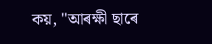কয়, "আৰক্ষী ছাৰে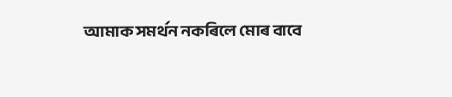আমাক সমৰ্থন নকৰিলে মোৰ বাবে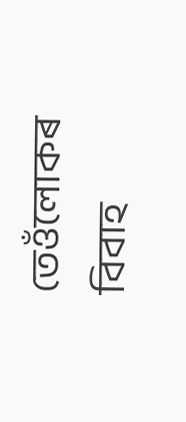তেওঁলোকৰ বিবাহ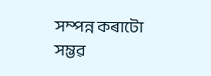সম্পন্ন কৰাটো সম্ভৱ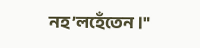নহ’লহেঁতেন ।"